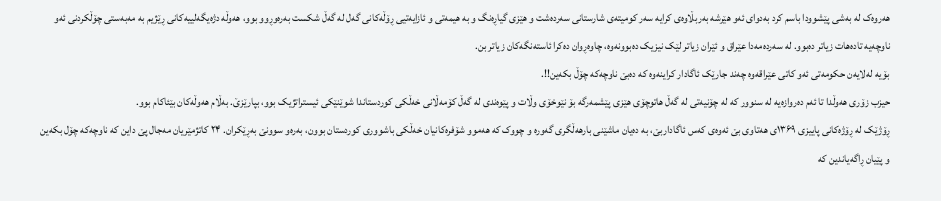هەروەک لە بەشی پێشوودا باسم کرد بەدوای ئەو هێرشە بەربڵاوەی کرایە سەر کومیتەی شارستانی سەردەشت و هێزی گیاڕەنگ و بە هیمەتی و ئازایەتیی ڕۆڵەکانی گەل لە گەڵ شکست بەرەوڕوو بوو، هەوڵە دژەیگەلییەکانی ڕێژیم بە مەبەستی چۆڵکردنی ئەو ناوچەیە تادەهات زیاتر دەبوو. لە سەردەمەدا عێراق و ئێران زیاتر لێک نیزیک دەبوونەوە، چاوەڕوان دەکرا ئاستەنگەکان زیاتر بن.
بۆیە لەلایەن حکومەتی ئەو کاتی عێراقەوە چەند جارێک ئاگادار کراینەوە کە دەبێ ناوچەکە چۆڵ بکەین!!.
حیزب زۆری هەوڵدا تا ئەم دەروازەیە لە سنوور کە لە چۆنیەتی لە گەڵ هاتوچۆی هێزی پێشمەرگە بۆ نێوخۆی وڵات و پێوەندی لە گەڵ کۆمەڵانی خەڵکی کوردستاندا شوێنێکی ئیستراتژیک بوو، بپارێزێ. بەڵام هەوڵەکان بێئاکام بوو.
ڕۆژێک لە ڕۆژەکانی پاییزی ١٣۶٩ی هەتاوی بێ ئەوەی کەس ئاگاداربێ، بە دەیان ماشێنی بارهەڵگری گەورە و چووک کە هەموو شۆفرەکانیان خەڵکی باشووری کوردستان بوون، بەرەو سوونێ بەڕێکران. ٢۴ کاتژمێریان مەجال پێ داین کە ناوچەکە چۆل بکەین و پێیان ڕاگەیاندین کە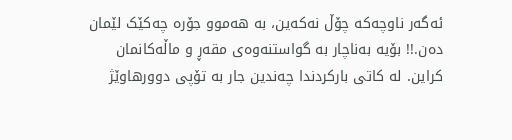ئەگەر ناوچەکە چۆڵ نەکەین، بە هەموو جۆرە چەکێک لێمان دەن.!! بۆیە بەناچار بە گواستنەوەی مقەڕ و ماڵەکانمان کراین. لە کاتی بارکردندا چەندین جار بە تۆپی دوورهاوێژ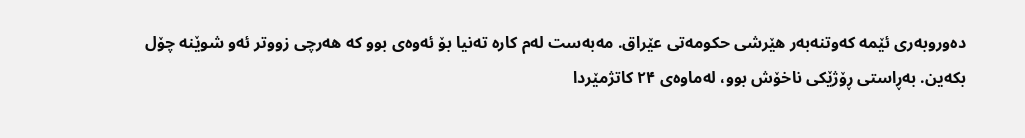دەوروبەری ئێمە کەوتنەبەر هێرشی حکومەتی عێراق. مەبەست لەم کارە تەنیا بۆ ئەوەی بوو کە هەرچی زووتر ئەو شوێنە چۆل بکەین. بەڕاستی ڕۆژێکی ناخۆش بوو، لەماوەی ٢۴ کاتژمێردا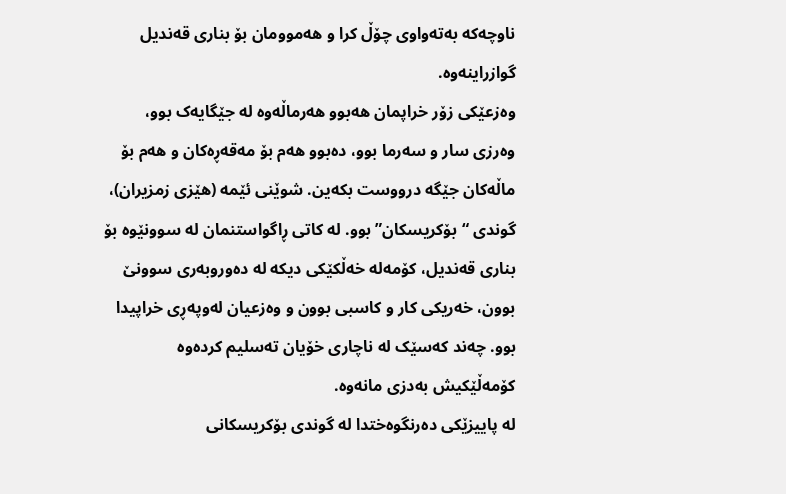ناوچەکە بەتەواوی چۆڵ کرا و هەموومان بۆ بناری قەندیل گوازراینەوە.
وەزعێکی زۆر خراپمان هەبوو هەرماڵەوە لە جێگایەک بوو، وەرزی سار و سەرما بوو، دەبوو هەم بۆ مەقەڕەکان و هەم بۆ ماڵەکان جێگە درووست بکەین. شوێنی ئێمە (هێزی زمزیران)، گوندی “بۆکریسکان” بوو. لە کاتی ڕاگواستنمان لە سوونێوە بۆ بناری قەندیل، کۆمەلە خەڵکێکی دیکە لە دەوروبەری سوونێ بوون، خەریکی کار و کاسبی بوون و وەزعیان لەوپەڕی خراپیدا بوو. چەند کەسێک لە ناچاری خۆیان تەسلیم کردەوە کۆمەڵێکیش بەدزی مانەوە.
لە پاییزێکی دەرنگوەختدا لە گوندی بۆکریسکانی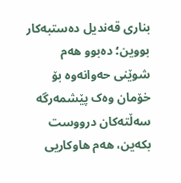بناری قەندیل دەستبەکار بووین؛ دەبوو هەم شوێنی حەوانەوە بۆ خۆمان وەک پێشمەرگە سەڵتەکان درووست بکەین، هەم هاوکاریی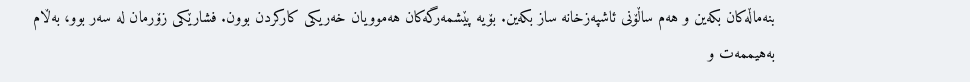بنەماڵەکان بکەین و هەم ساڵۆنی ئاشپەزخانە ساز بکەین. بۆیە پێشمەرگەکان هەموویان خەریکی کارکردن بوون. فشارێکی زۆرمان لە سەر بوو، بەڵام بەهیممەت و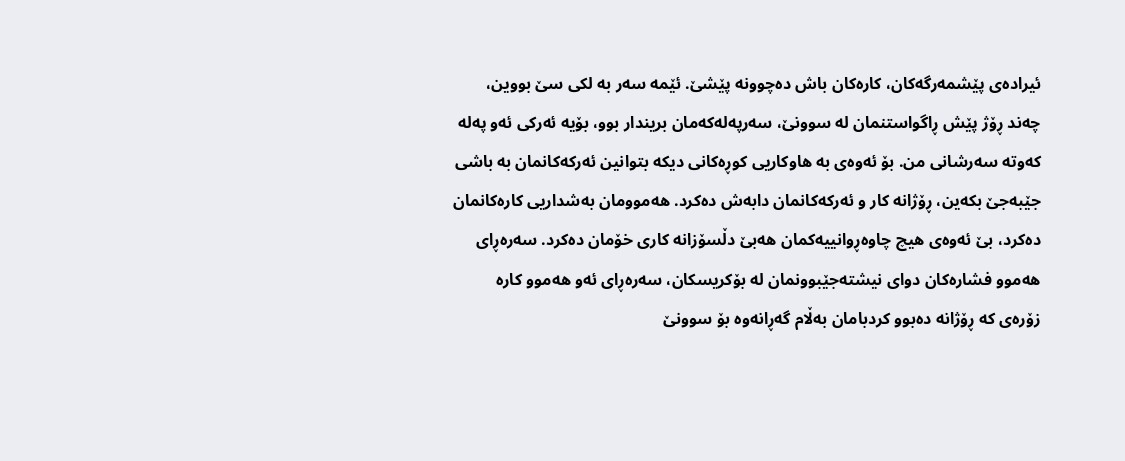ئیرادەی پێشمەرگەکان، کارەکان باش دەچوونە پێشێ. ئێمە سەر بە لکی سێ بووین، چەند ڕۆژ پێش ڕاگواستنمان لە سوونێ، سەرپەلەکەمان بریندار بوو، بۆیە ئەرکی ئەو پەلە کەوتە سەرشانی من. بۆ ئەوەی بە هاوکاریی کوڕەکانی دیکە بتوانین ئەرکەکانمان بە باشی جێبەجێ بکەین، ڕۆژانە کار و ئەرکەکانمان دابەش دەکرد. هەموومان بەشداریی کارەکانمان دەکرد، بێ ئەوەی هیچ چاوەڕوانییەکمان هەبێ دڵسۆزانە کاری خۆمان دەکرد. سەرەڕای هەموو فشارەکان دوای نیشتەجێبوونمان لە بۆکریسکان، سەرەڕای ئەو هەموو کارە زۆرەی کە ڕۆژانە دەبوو کردبامان بەڵام گەڕانەوە بۆ سوونێ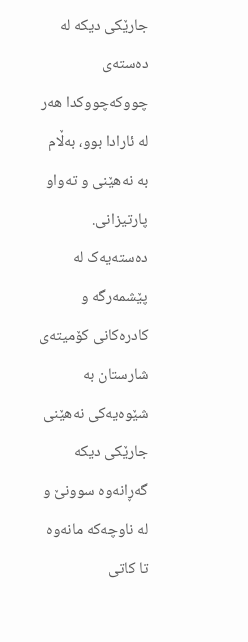جارێکی دیکە لە دەستەی چووکەچووکدا هەر لە ئارادا بوو، بەڵام بە نەهێنی و تەواو پارتیزانی.
دەستەیەک لە پێشمەرگە و کادرەکانی کۆمیتەی شارستان بە شێوەیەکی نەهێنی جارێکی دیکە گەڕانەوە سوونێ و لە ناوچەکە مانەوە تا کاتی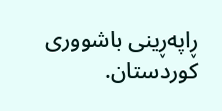ڕاپەڕینی باشووری کوردستان.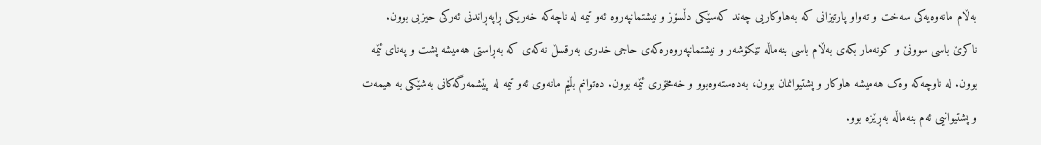بەڵام مانەوەیەکی سەخت و تەواو پارتیزانی کە بەهاوکاریی چەند کەسێکی دڵسۆز و نیشتمانپەروە ئەو تیمە لە ناچەکە خەریکی ڕاپەڕاندنی ئەرکی حیزبی بوون.
ناکرێ باسی سوونێ و کونەمار بکەی بەڵام باسی بنەماڵە تێکۆشەر و نیشتمانپەروەرەکەی حاجی خدری بەرقسڵ نەکەی کە بەڕاستی هەمیشە پشت و پەنای ئێمە بوون. لە ناوچەکە وەک هەمیشە هاوکار و پشتیوانمان بوون، بەدەستەوەبوو و خەمخۆری ئێمە بوون. دەتوانم بڵێم مانەوی ئەو تیمە لە پێشمەرگەکانی بەشێکی بە هیمەت و پشتیوانیی ئەم بنەماڵە بەڕێزە بوو.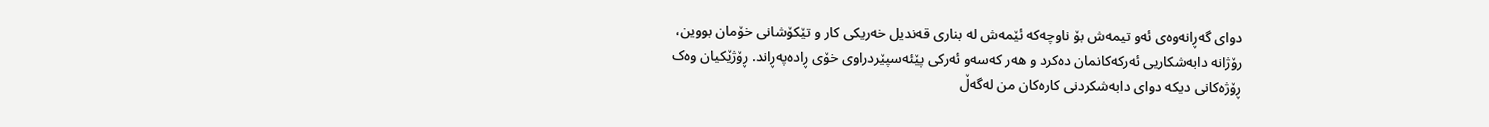دوای گەڕانەوەی ئەو تیمەش بۆ ناوچەکە ئێمەش لە بناری قەندیل خەریکی کار و تێکۆشانی خۆمان بووین، رۆژانە دابەشکاریی ئەرکەکانمان دەکرد و هەر کەسەو ئەرکی پێئەسپێردراوی خۆی ڕادەپەڕاند. ڕۆژێکیان وەک ڕۆژەکانی دیکە دوای دابەشکردنی کارەکان من لەگەڵ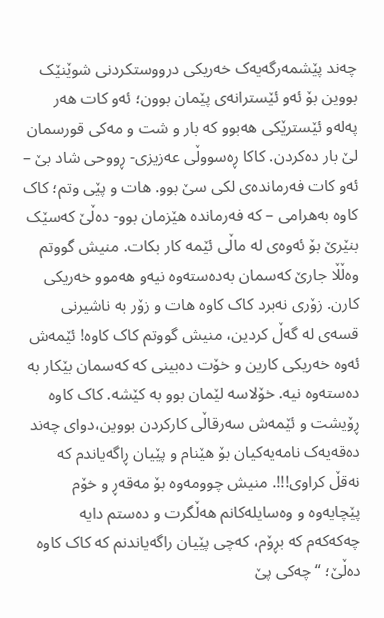چەند پێشمەرگەیەک خەریکی درووستکردنی شوێنێک بووین بۆ ئەو ئێسترانەی پێمان بوون؛ ئەو کات هەر پەلەو ئێسترێکی هەبوو کە بار و شت و مەکی قورسمان لێ بار دەکردن. کاکا ڕەسووڵی عەزیزی- ڕووحی شاد بێ – ئەو کات فەرماندەی لکی سێ بوو. هات و پێی وتم؛ کاک کاوە بەهرامی – کە فەرماندە هێزمان بوو- دەڵێ کەسێک بنێرێ بۆ ئەوەی لە ماڵی ئێمە کار بکات. منیش گووتم وەڵڵا جارێ کەسمان بەدەستەوە نیەو هەموو خەریکی کارن. زۆری نەبرد کاک کاوە هات و زۆر بە ناشیرنی قسەی لە گەڵ کردین، منیش گووتم کاک کاوە! ئێمەش ئەوە خەریکی کارین و خۆت دەبینی کە کەسمان بێکار بە دەستەوە نیە. خۆلاسە لێمان بوو بە کێشە. کاک کاوە ڕۆیشت و ئێمەش سەرقاڵی کارکردن بووین،دوای چەند دەقەیەک نامەیەکیان بۆ هێنام و پێیان ڕاگەیاندم کە نەقڵ کراوی!!!. منیش چوومەوە بۆ مەقەڕ و خۆم پێچایەوە و وەسایلەکانم هەڵگرت و دەستم دایە چەکەکەم کە بڕۆم، کەچی پێیان راگەیاندنم کە کاک کاوە دەڵێ؛ “چەکی پێ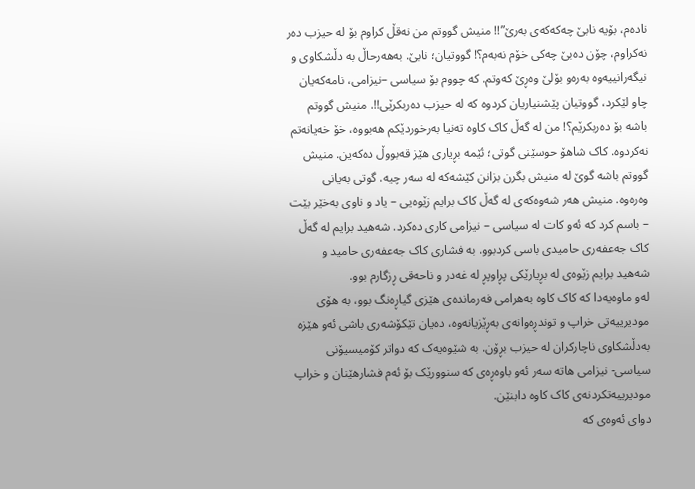نادەم، بۆیە نابێ چەکەکەی بەرێ”!! منیش گووتم من نەقڵ کراوم بۆ لە حیزب دەر نەکراوم، چۆن دەبێ چەکی خۆم نەبەم؟! گووتیان؛ نابێ. بەهەرحاڵ بە دڵشکاوی و نیگەرانییەوە بەرەو بۆلێ وەڕێ کەوتم. کە چووم بۆ سیاسی –نیزامی، نامەکەیان چاو لێکرد، گووتیان پێشنیاریان کردوە کە لە حیزب دەربکرێی!!. منیش گووتم باشە بۆ دەربکرێم؟! من لە گەڵ کاک کاوە تەنیا بەرخوردێکم هەبووە، خۆ خەیانەتم نەکردوە. کاک شاهۆ حوسێنی گوتی؛ ئێمە بڕیاری هێز قەبووڵ دەکەین. منیش گووتم باشە گوێ لە منیش بگرن بزانن کێشەکە لە سەر چیە. گوتی بەیانی وەرەوە. منیش هەر شەوەکەی لە گەڵ کاک برایم زێوەیی – یاد و ناوی بەخێر بێت – باسم کرد کە ئەو کات لە سیاسی – نیزامی کاری دەکرد. شەهید برایم لە گەڵ کاک جەعفەری حامیدی باسی کردبوو. بە فشاری کاک جەعفەری حامید و شەهید برایم زێوەی لە بڕیارێکی پڕاوپڕ لە غەدر و ناحەقی ڕزگارم بوو.
لەو ماوەیەدا کە کاک کاوە بەهرامی فەرماندەی هێزی گیاڕەنگ بوو، بە هۆی مودیرییەتی خراپ و توندڕەوانەی بەڕێزیانەوە، دەیان تێکۆشەری باشی ئەو هێزە بەدڵشکاوی ناچارکران لە حیزب بڕۆن. بە شێوەیەک کە دواتر کۆمیسیۆنی سیاسی- نیزامی هاتە سەر ئەو باوەڕەی کە سنوورێک بۆ ئەم فشارهێنان و خراپ مودیرییەتکردنەی کاک کاوە دابنێن.
دوای ئەوەی کە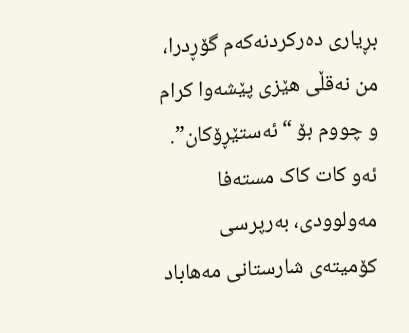بڕیاری دەرکردنەکەم گۆڕدرا، من نەقڵی هێزی پێشەوا کرام و چووم بۆ “ئەستێڕۆکان”. ئەو کات کاک مستەفا مەولوودی، بەرپرسی کۆمیتەی شارستانی مەهاباد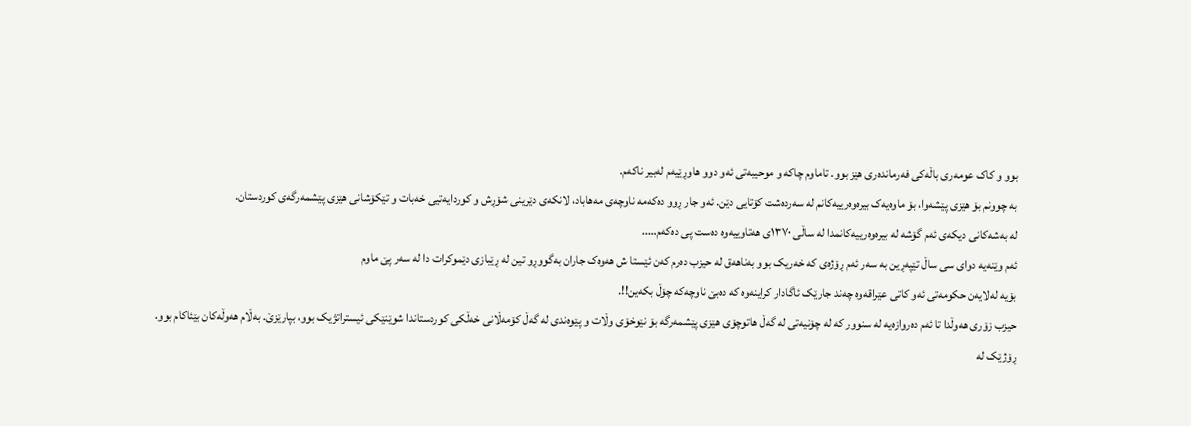بوو و کاک عومەری باڵەکی فەرماندەری هێز بوو. تاماوم چاکە و موحیبەتی ئەو دوو هاوڕێیەم لەبیر ناکەم.
بە چوونم بۆ هێزی پێشەوا، بۆ ماوەیەک بیرەوەرییەکانم لە سەردەشت کۆتایی دێن. ئەو جار ڕوو دەکەمە ناوچەی مەهاباد، لانکەی دێرینی شۆڕش و کوردایەتیی خەبات و تێکۆشانی هێزی پێشمەرگەی کوردستان.
لە بەشەکانی دیکەی ئەم گۆشە لە بیرەوەرییەکانمدا لە ساڵی ١٣٧٠ی هەتاوییەوە دەست پی دەکەم…..
ئەم وێنەیە دوای سی ساڵ تێپەڕین بە سەر ئەم ڕۆژەی کە خەریک بوو بەناهەق لە حیزب دەرم کەن ئێستا ش هەوەک جاران بەگووڕو تین لە ڕێبازی دێموکرات دا لە سەر پێ ماوم
بۆیە لەلایەن حکومەتی ئەو کاتی عێراقەوە چەند جارێک ئاگادار کراینەوە کە دەبێ ناوچەکە چۆڵ بکەین!!.
حیزب زۆری هەوڵدا تا ئەم دەروازەیە لە سنوور کە لە چۆنیەتی لە گەڵ هاتوچۆی هێزی پێشمەرگە بۆ نێوخۆی وڵات و پێوەندی لە گەڵ کۆمەڵانی خەڵکی کوردستاندا شوێنێکی ئیستراتژیک بوو، بپارێزێ. بەڵام هەوڵەکان بێئاکام بوو.
ڕۆژێک لە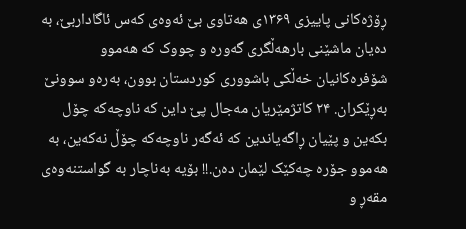ڕۆژەکانی پاییزی ١٣۶٩ی هەتاوی بێ ئەوەی کەس ئاگاداربێ، بە دەیان ماشێنی بارهەڵگری گەورە و چووک کە هەموو شۆفرەکانیان خەڵکی باشووری کوردستان بوون، بەرەو سوونێ بەڕێکران. ٢۴ کاتژمێریان مەجال پێ داین کە ناوچەکە چۆل بکەین و پێیان ڕاگەیاندین کە ئەگەر ناوچەکە چۆڵ نەکەین، بە هەموو جۆرە چەکێک لێمان دەن.!! بۆیە بەناچار بە گواستنەوەی مقەڕ و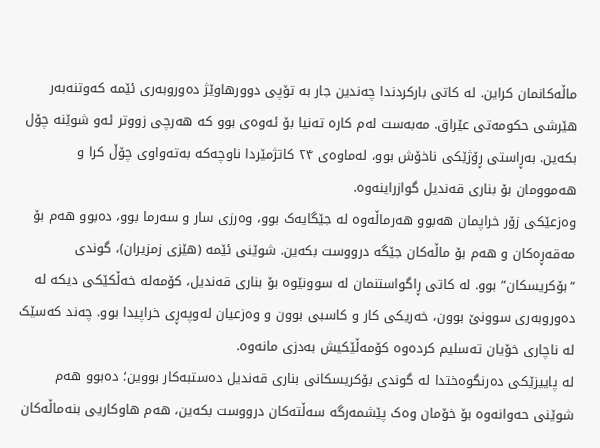ماڵەکانمان کراین. لە کاتی بارکردندا چەندین جار بە تۆپی دوورهاوێژ دەوروبەری ئێمە کەوتنەبەر هێرشی حکومەتی عێراق. مەبەست لەم کارە تەنیا بۆ ئەوەی بوو کە هەرچی زووتر ئەو شوێنە چۆل بکەین. بەڕاستی ڕۆژێکی ناخۆش بوو، لەماوەی ٢۴ کاتژمێردا ناوچەکە بەتەواوی چۆڵ کرا و هەموومان بۆ بناری قەندیل گوازراینەوە.
وەزعێکی زۆر خراپمان هەبوو هەرماڵەوە لە جێگایەک بوو، وەرزی سار و سەرما بوو، دەبوو هەم بۆ مەقەڕەکان و هەم بۆ ماڵەکان جێگە درووست بکەین. شوێنی ئێمە (هێزی زمزیران)، گوندی “بۆکریسکان” بوو. لە کاتی ڕاگواستنمان لە سوونێوە بۆ بناری قەندیل، کۆمەلە خەڵکێکی دیکە لە دەوروبەری سوونێ بوون، خەریکی کار و کاسبی بوون و وەزعیان لەوپەڕی خراپیدا بوو. چەند کەسێک لە ناچاری خۆیان تەسلیم کردەوە کۆمەڵێکیش بەدزی مانەوە.
لە پاییزێکی دەرنگوەختدا لە گوندی بۆکریسکانی بناری قەندیل دەستبەکار بووین؛ دەبوو هەم شوێنی حەوانەوە بۆ خۆمان وەک پێشمەرگە سەڵتەکان درووست بکەین، هەم هاوکاریی بنەماڵەکان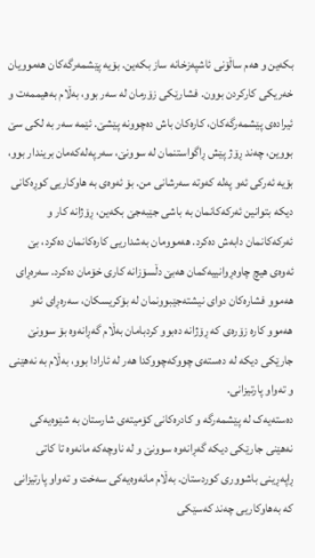بکەین و هەم ساڵۆنی ئاشپەزخانە ساز بکەین. بۆیە پێشمەرگەکان هەموویان خەریکی کارکردن بوون. فشارێکی زۆرمان لە سەر بوو، بەڵام بەهیممەت و ئیرادەی پێشمەرگەکان، کارەکان باش دەچوونە پێشێ. ئێمە سەر بە لکی سێ بووین، چەند ڕۆژ پێش ڕاگواستنمان لە سوونێ، سەرپەلەکەمان بریندار بوو، بۆیە ئەرکی ئەو پەلە کەوتە سەرشانی من. بۆ ئەوەی بە هاوکاریی کوڕەکانی دیکە بتوانین ئەرکەکانمان بە باشی جێبەجێ بکەین، ڕۆژانە کار و ئەرکەکانمان دابەش دەکرد. هەموومان بەشداریی کارەکانمان دەکرد، بێ ئەوەی هیچ چاوەڕوانییەکمان هەبێ دڵسۆزانە کاری خۆمان دەکرد. سەرەڕای هەموو فشارەکان دوای نیشتەجێبوونمان لە بۆکریسکان، سەرەڕای ئەو هەموو کارە زۆرەی کە ڕۆژانە دەبوو کردبامان بەڵام گەڕانەوە بۆ سوونێ جارێکی دیکە لە دەستەی چووکەچووکدا هەر لە ئارادا بوو، بەڵام بە نەهێنی و تەواو پارتیزانی.
دەستەیەک لە پێشمەرگە و کادرەکانی کۆمیتەی شارستان بە شێوەیەکی نەهێنی جارێکی دیکە گەڕانەوە سوونێ و لە ناوچەکە مانەوە تا کاتی ڕاپەڕینی باشووری کوردستان. بەڵام مانەوەیەکی سەخت و تەواو پارتیزانی کە بەهاوکاریی چەند کەسێکی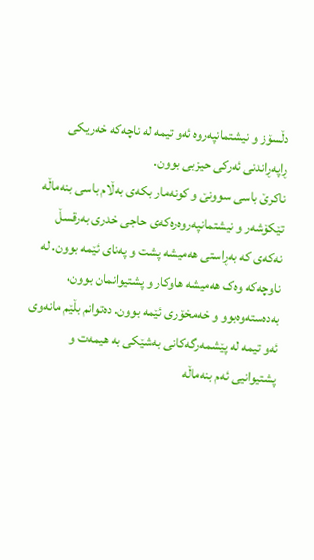دڵسۆز و نیشتمانپەروە ئەو تیمە لە ناچەکە خەریکی ڕاپەڕاندنی ئەرکی حیزبی بوون.
ناکرێ باسی سوونێ و کونەمار بکەی بەڵام باسی بنەماڵە تێکۆشەر و نیشتمانپەروەرەکەی حاجی خدری بەرقسڵ نەکەی کە بەڕاستی هەمیشە پشت و پەنای ئێمە بوون. لە ناوچەکە وەک هەمیشە هاوکار و پشتیوانمان بوون، بەدەستەوەبوو و خەمخۆری ئێمە بوون. دەتوانم بڵێم مانەوی ئەو تیمە لە پێشمەرگەکانی بەشێکی بە هیمەت و پشتیوانیی ئەم بنەماڵە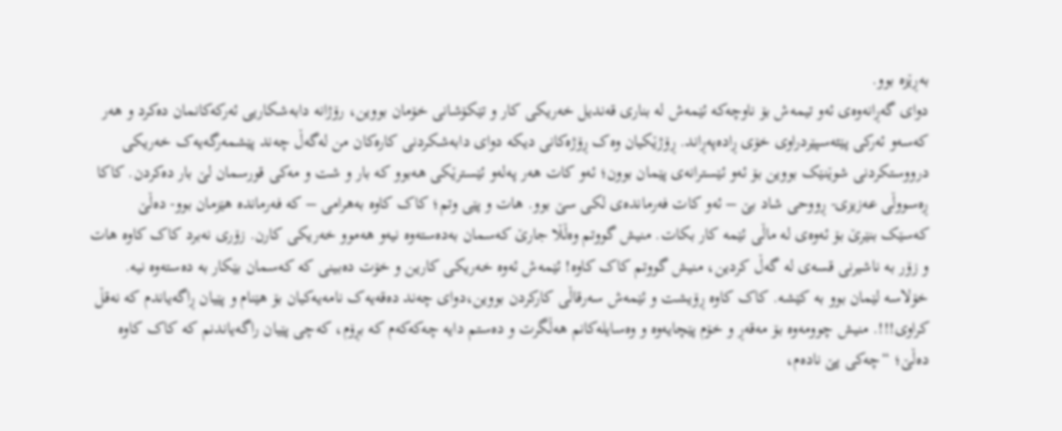بەڕێزە بوو.
دوای گەڕانەوەی ئەو تیمەش بۆ ناوچەکە ئێمەش لە بناری قەندیل خەریکی کار و تێکۆشانی خۆمان بووین، رۆژانە دابەشکاریی ئەرکەکانمان دەکرد و هەر کەسەو ئەرکی پێئەسپێردراوی خۆی ڕادەپەڕاند. ڕۆژێکیان وەک ڕۆژەکانی دیکە دوای دابەشکردنی کارەکان من لەگەڵ چەند پێشمەرگەیەک خەریکی درووستکردنی شوێنێک بووین بۆ ئەو ئێسترانەی پێمان بوون؛ ئەو کات هەر پەلەو ئێسترێکی هەبوو کە بار و شت و مەکی قورسمان لێ بار دەکردن. کاکا ڕەسووڵی عەزیزی- ڕووحی شاد بێ – ئەو کات فەرماندەی لکی سێ بوو. هات و پێی وتم؛ کاک کاوە بەهرامی – کە فەرماندە هێزمان بوو- دەڵێ کەسێک بنێرێ بۆ ئەوەی لە ماڵی ئێمە کار بکات. منیش گووتم وەڵڵا جارێ کەسمان بەدەستەوە نیەو هەموو خەریکی کارن. زۆری نەبرد کاک کاوە هات و زۆر بە ناشیرنی قسەی لە گەڵ کردین، منیش گووتم کاک کاوە! ئێمەش ئەوە خەریکی کارین و خۆت دەبینی کە کەسمان بێکار بە دەستەوە نیە. خۆلاسە لێمان بوو بە کێشە. کاک کاوە ڕۆیشت و ئێمەش سەرقاڵی کارکردن بووین،دوای چەند دەقەیەک نامەیەکیان بۆ هێنام و پێیان ڕاگەیاندم کە نەقڵ کراوی!!!. منیش چوومەوە بۆ مەقەڕ و خۆم پێچایەوە و وەسایلەکانم هەڵگرت و دەستم دایە چەکەکەم کە بڕۆم، کەچی پێیان راگەیاندنم کە کاک کاوە دەڵێ؛ “چەکی پێ نادەم،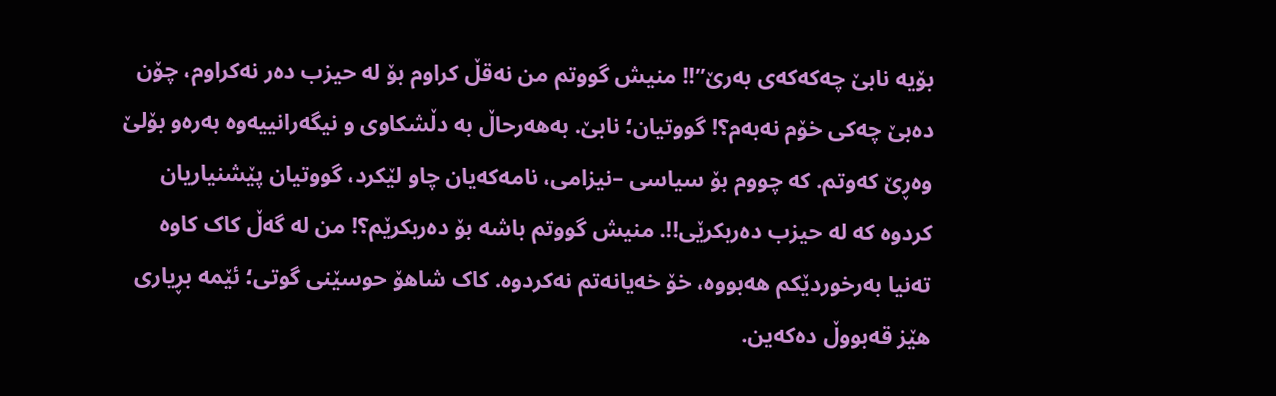بۆیە نابێ چەکەکەی بەرێ”!! منیش گووتم من نەقڵ کراوم بۆ لە حیزب دەر نەکراوم، چۆن دەبێ چەکی خۆم نەبەم؟! گووتیان؛ نابێ. بەهەرحاڵ بە دڵشکاوی و نیگەرانییەوە بەرەو بۆلێ وەڕێ کەوتم. کە چووم بۆ سیاسی –نیزامی، نامەکەیان چاو لێکرد، گووتیان پێشنیاریان کردوە کە لە حیزب دەربکرێی!!. منیش گووتم باشە بۆ دەربکرێم؟! من لە گەڵ کاک کاوە تەنیا بەرخوردێکم هەبووە، خۆ خەیانەتم نەکردوە. کاک شاهۆ حوسێنی گوتی؛ ئێمە بڕیاری هێز قەبووڵ دەکەین.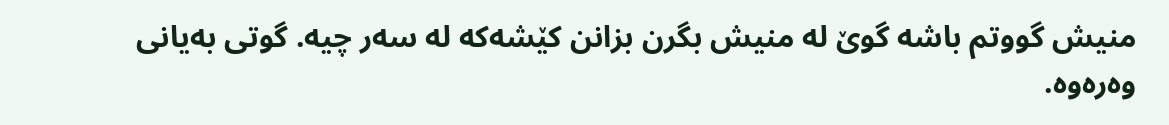منیش گووتم باشە گوێ لە منیش بگرن بزانن کێشەکە لە سەر چیە. گوتی بەیانی وەرەوە.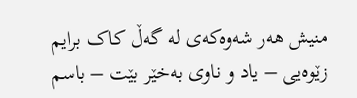منیش هەر شەوەکەی لە گەڵ کاک برایم زێوەیی – یاد و ناوی بەخێر بێت – باسم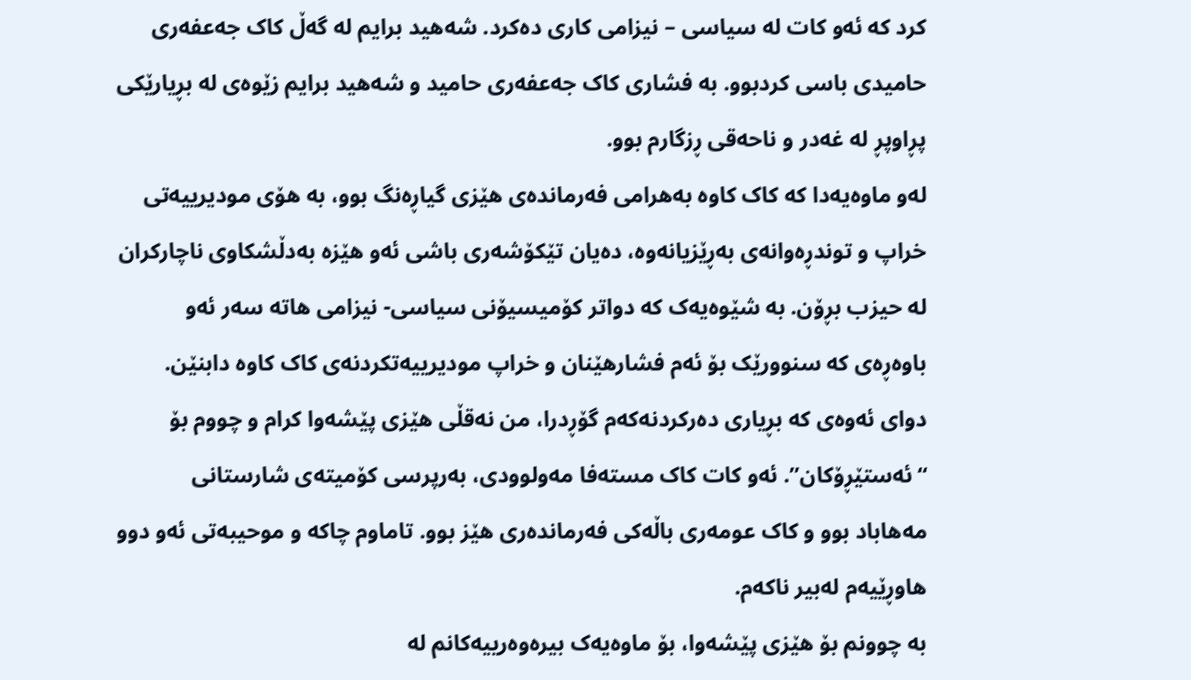کرد کە ئەو کات لە سیاسی – نیزامی کاری دەکرد. شەهید برایم لە گەڵ کاک جەعفەری حامیدی باسی کردبوو. بە فشاری کاک جەعفەری حامید و شەهید برایم زێوەی لە بڕیارێکی پڕاوپڕ لە غەدر و ناحەقی ڕزگارم بوو.
لەو ماوەیەدا کە کاک کاوە بەهرامی فەرماندەی هێزی گیاڕەنگ بوو، بە هۆی مودیرییەتی خراپ و توندڕەوانەی بەڕێزیانەوە، دەیان تێکۆشەری باشی ئەو هێزە بەدڵشکاوی ناچارکران لە حیزب بڕۆن. بە شێوەیەک کە دواتر کۆمیسیۆنی سیاسی- نیزامی هاتە سەر ئەو باوەڕەی کە سنوورێک بۆ ئەم فشارهێنان و خراپ مودیرییەتکردنەی کاک کاوە دابنێن.
دوای ئەوەی کە بڕیاری دەرکردنەکەم گۆڕدرا، من نەقڵی هێزی پێشەوا کرام و چووم بۆ “ئەستێڕۆکان”. ئەو کات کاک مستەفا مەولوودی، بەرپرسی کۆمیتەی شارستانی مەهاباد بوو و کاک عومەری باڵەکی فەرماندەری هێز بوو. تاماوم چاکە و موحیبەتی ئەو دوو هاوڕێیەم لەبیر ناکەم.
بە چوونم بۆ هێزی پێشەوا، بۆ ماوەیەک بیرەوەرییەکانم لە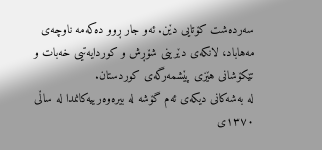سەردەشت کۆتایی دێن. ئەو جار ڕوو دەکەمە ناوچەی مەهاباد، لانکەی دێرینی شۆڕش و کوردایەتیی خەبات و تێکۆشانی هێزی پێشمەرگەی کوردستان.
لە بەشەکانی دیکەی ئەم گۆشە لە بیرەوەرییەکانمدا لە ساڵی ١٣٧٠ی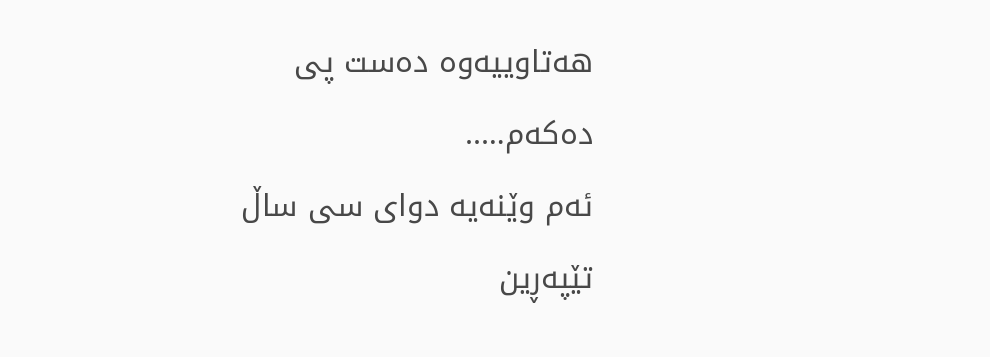هەتاوییەوە دەست پی دەکەم…..
ئەم وێنەیە دوای سی ساڵ تێپەڕین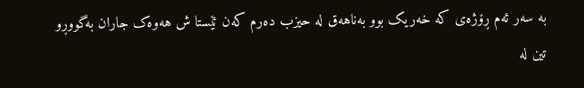بە سەر ئەم ڕۆژەی کە خەریک بوو بەناهەق لە حیزب دەرم کەن ئێستا ش هەوەک جاران بەگووڕو تین لە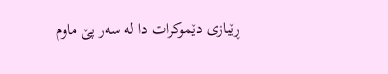ڕێبازی دێموکرات دا لە سەر پێ ماوم